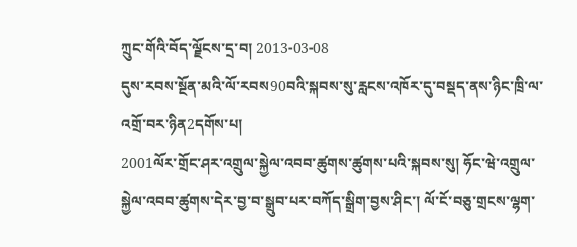ཀྲུང་གོའི་བོད་ལྗོངས་དྲ་བ། 2013-03-08
དུས་རབས་སྔོན་མའི་ལོ་རབས90བའི་སྐབས་སུ་རླངས་འཁོར་དུ་བསྡད་ནས་ཉིང་ཁྲི་ལ་འགྲོ་བར་ཉིན2དགོས་པ།
2001ལོར་གྲོང་ཤར་འགྲུལ་སྐྱེལ་འབབ་ཚུགས་ཚུགས་པའི་སྐབས་སུ། ཧོང་ཝེ་འགྲུལ་སྐྱེལ་འབབ་ཚུགས་དེར་བྱ་བ་སྒྲུབ་པར་བཀོད་སྒྲིག་བྱས་ཤིང་། ལོ་ངོ་བཅུ་གྲངས་ལྷག་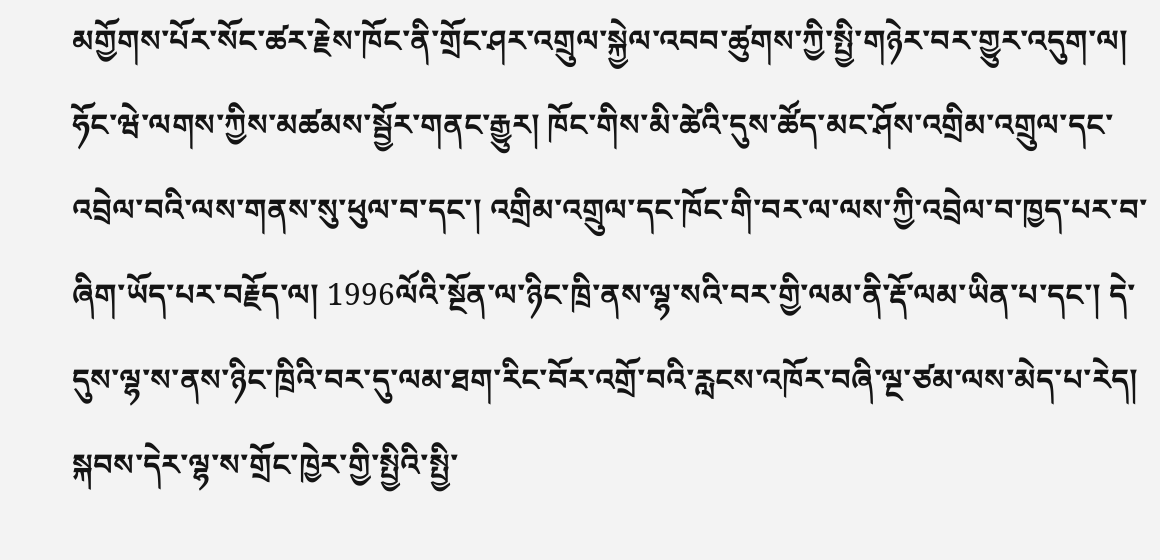མགྱོགས་པོར་སོང་ཚར་རྗེས་ཁོང་ནི་གྲོང་ཤར་འགྲུལ་སྐྱེལ་འབབ་ཚུགས་ཀྱི་སྤྱི་གཉེར་བར་གྱུར་འདུག་ལ། ཧོང་ཝེ་ལགས་ཀྱིས་མཚམས་སྦྱོར་གནང་རྒྱུར། ཁོང་གིས་མི་ཚེའི་དུས་ཚོད་མང་ཤོས་འགྲིམ་འགྲུལ་དང་འབྲེལ་བའི་ལས་གནས་སུ་ཕུལ་བ་དང་། འགྲིམ་འགྲུལ་དང་ཁོང་གི་བར་ལ་ལས་ཀྱི་འབྲེལ་བ་ཁྱད་པར་བ་ཞིག་ཡོད་པར་བརྗོད་ལ། 1996ལོའི་སྔོན་ལ་ཉིང་ཁྲི་ནས་ལྷ་སའི་བར་གྱི་ལམ་ནི་རྡོ་ལམ་ཡིན་པ་དང་། དེ་དུས་ལྷ་ས་ནས་ཉིང་ཁྲིའི་བར་དུ་ལམ་ཐག་རིང་བོར་འགྲོ་བའི་རླངས་འཁོར་བཞི་ལྔ་ཙམ་ལས་མེད་པ་རེད། སྐབས་དེར་ལྷ་ས་གྲོང་ཁྱེར་གྱི་སྤྱིའི་སྤྱི་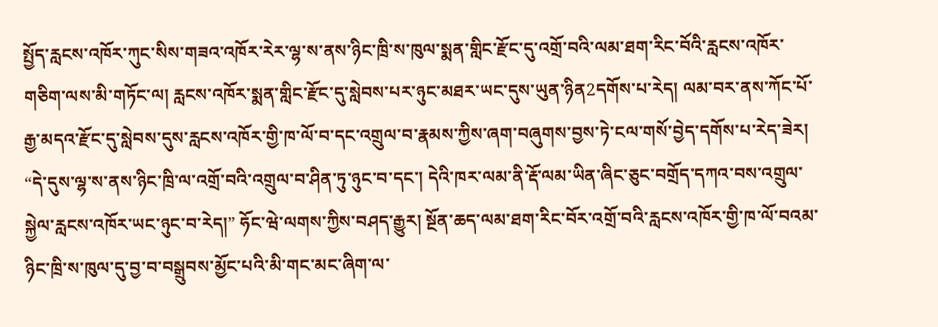སྤྱོད་རླངས་འཁོར་ཀུང་སིས་གཟའ་འཁོར་རེར་ལྷ་ས་ནས་ཉིང་ཁྲི་ས་ཁུལ་སྨན་གླིང་རྫོང་དུ་འགྲོ་བའི་ལམ་ཐག་རིང་བོའི་རླངས་འཁོར་གཅིག་ལས་མི་གཏོང་ལ། རླངས་འཁོར་སྨན་གླིང་རྫོང་དུ་སླེབས་པར་ཉུང་མཐར་ཡང་དུས་ཡུན་ཉིན2དགོས་པ་རེད། ལམ་བར་ནས་ཀོང་པོ་རྒྱ་མདའ་རྫོང་དུ་སླེབས་དུས་རླངས་འཁོར་གྱི་ཁ་ལོ་བ་དང་འགྲུལ་བ་རྣམས་ཀྱིས་ཞག་བཞུགས་བྱས་ཏེ་ངལ་གསོ་བྱེད་དགོས་པ་རེད་ཟེར།
“དེ་དུས་ལྷ་ས་ནས་ཉིང་ཁྲི་ལ་འགྲོ་བའི་འགྲུལ་བ་ཤིན་ཏུ་ཉུང་བ་དང་། དེའི་ཁར་ལམ་ནི་རྡོ་ལམ་ཡིན་ཞིང་ཅུང་བགྲོད་དཀའ་བས་འགྲུལ་སྐྱེལ་རླངས་འཁོར་ཡང་ཉུང་བ་རེད།” ཧོང་ཝེ་ལགས་ཀྱིས་བཤད་རྒྱུར། སྔོན་ཆད་ལམ་ཐག་རིང་བོར་འགྲོ་བའི་རླངས་འཁོར་གྱི་ཁ་ལོ་བའམ་ཉིང་ཁྲི་ས་ཁུལ་དུ་བྱ་བ་བསྒྲུབས་མྱོང་པའི་མི་གང་མང་ཞིག་ལ་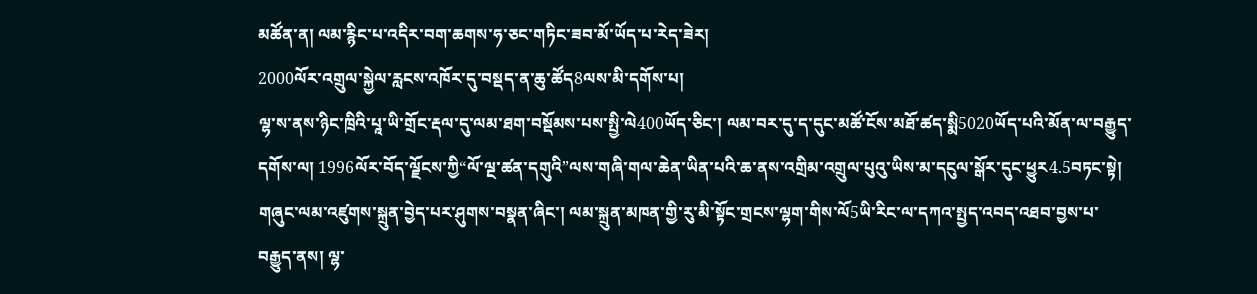མཚོན་ན། ལམ་རྙིང་པ་འདིར་བག་ཆགས་ཧ་ཅང་གཏིང་ཟབ་མོ་ཡོད་པ་རེད་ཟེར།
2000ལོར་འགྲུལ་སྐྱེལ་རླངས་འཁོར་དུ་བསྡད་ན་ཆུ་ཚོད8ལས་མི་དགོས་པ།
ལྷ་ས་ནས་ཉིང་ཁྲིའི་པཱ་ཡི་གྲོང་རྡལ་དུ་ལམ་ཐག་བསྡོམས་པས་སྤྱི་ལེ400ཡོད་ཅིང་། ལམ་བར་དུ་ད་དུང་མཚོ་ངོས་མཐོ་ཚད་སྨི5020ཡོད་པའི་མོན་ལ་བརྒྱུད་དགོས་ལ། 1996ལོར་བོད་ལྗོངས་ཀྱི“ལོ་ལྔ་ཚན་དགུའི”ལས་གཞི་གལ་ཆེན་ཡིན་པའི་ཆ་ནས་འགྲིམ་འགྲུལ་པུའུ་ཡིས་མ་དངུལ་སྒོར་དུང་ཕྱུར4.5བཏང་སྟེ། གཞུང་ལམ་འཛུགས་སྐྲུན་བྱེད་པར་ཤུགས་བསྣན་ཞིང་། ལམ་སྐྲུན་མཁན་གྱི་རུ་མི་སྟོང་གྲངས་ལྷག་གིས་ལོ5ཡི་རིང་ལ་དཀའ་སྤྱད་འབད་འཐབ་བྱས་པ་བརྒྱུད་ནས། ལྷ་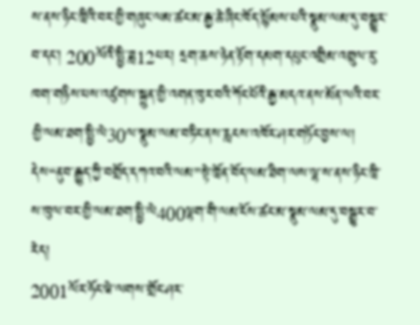ས་ནས་ཉིང་ཁྲིའི་བར་གྱི་གཞུང་ལམ་ཚང་མ་རྒྱ་ཆེ་ཞིང་ཁོད་སྙོམས་པའི་སྣུམ་ལམ་དུ་བསྒྱུར་བ་དང་། 200ལོའི་སྤྱི་ཟླ12པར། དྲག་ཆས་ཉེན་རྟོག་དམག་དཔུང་འགྲིམ་འགྲུལ་རུ་ཁག་གཉིས་པས་འཛུགས་སྐྲུན་གྱི་འགན་ཁུར་བའི་ཀོང་པོའི་རྒྱ་མདའ་ནས་མོན་ལའི་བར་གྱི་ལམ་ཐག་སྤྱི་ལེ30ལ་སྣུམ་ལམ་བཏིང་ནས་རླངས་འཁོར་ཤར་གཏོང་བྱས་ལ། དེས“ནུབ་རྒྱུད་ཀྱི་བགྲོད་དཀའ་བའི་ལམ”སྟེ་ཁྲོན་བོད་ལམ་ཐིག་ལས་ལྷ་ས་ནས་ཉིང་ཁྲི་ས་ཁུལ་བར་གྱི་ལམ་ཐག་སྤྱི་ལེ400ལྷག་གི་ལམ་ངོས་ཚང་མ་སྣུམ་ལམ་དུ་བསྒྱུར་བ་རེད།
2001ལོར་ཧོང་ཝེ་ལགས་གྲོང་ཤར་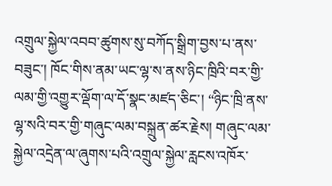འགྲུལ་སྐྱེལ་འབབ་ཚུགས་སུ་བཀོད་སྒྲིག་བྱས་པ་ནས་བཟུང་། ཁོང་གིས་ནམ་ཡང་ལྷ་ས་ནས་ཉིང་ཁྲིའི་བར་གྱི་ལམ་གྱི་འགྱུར་ལྡོག་ལ་དོ་སྣང་མཛད་ཅིང་། “ཉིང་ཁྲི་ནས་ལྷ་སའི་བར་གྱི་གཞུང་ལམ་བསྐྲུན་ཚར་རྗེས། གཞུང་ལམ་སྐྱེལ་འདྲེན་ལ་ཞུགས་པའི་འགྲུལ་སྐྱེལ་རླངས་འཁོར་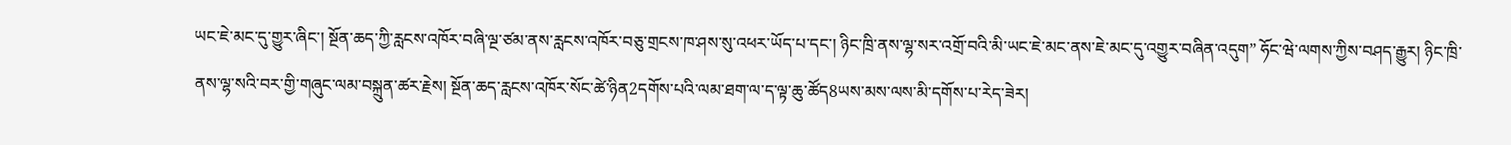ཡང་ཇེ་མང་དུ་གྱུར་ཞིང་། སྔོན་ཆད་ཀྱི་རླངས་འཁོར་བཞི་ལྔ་ཙམ་ནས་རླངས་འཁོར་བཅུ་གྲངས་ཁ་ཤས་སུ་འཕར་ཡོད་པ་དང་། ཉིང་ཁྲི་ནས་ལྷ་སར་འགྲོ་བའི་མི་ཡང་ཇེ་མང་ནས་ཇེ་མང་དུ་འགྱུར་བཞིན་འདུག” ཧོང་ཝེ་ལགས་ཀྱིས་བཤད་རྒྱུར། ཉིང་ཁྲི་ནས་ལྷ་སའི་བར་གྱི་གཞུང་ལམ་བསྐྲུན་ཚར་རྗེས། སྔོན་ཆད་རླངས་འཁོར་སོང་ཚེ་ཉིན2དགོས་པའི་ལམ་ཐག་ལ་ད་ལྟ་ཆུ་ཚོད8ཡས་མས་ལས་མི་དགོས་པ་རེད་ཟེར།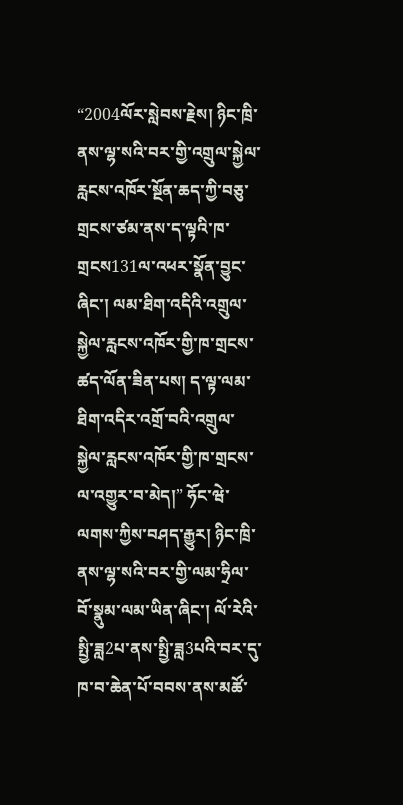“2004ལོར་སླེབས་རྗེས། ཉིང་ཁྲི་ནས་ལྷ་སའི་བར་གྱི་འགྲུལ་སྐྱེལ་རླངས་འཁོར་སྔོན་ཆད་ཀྱི་བཅུ་གྲངས་ཙམ་ནས་ད་ལྟའི་ཁ་གྲངས131ལ་འཕར་སྣོན་བྱུང་ཞིང་། ལམ་ཐིག་འདིའི་འགྲུལ་སྐྱེལ་རླངས་འཁོར་གྱི་ཁ་གྲངས་ཚད་ལོན་ཟིན་པས། ད་ལྟ་ལམ་ཐིག་འདིར་འགྲོ་བའི་འགྲུལ་སྐྱེལ་རླངས་འཁོར་གྱི་ཁ་གྲངས་ལ་འགྱུར་བ་མེད།” ཧོང་ཝེ་ལགས་ཀྱིས་བཤད་རྒྱུར། ཉིང་ཁྲི་ནས་ལྷ་སའི་བར་གྱི་ལམ་ཧྲིལ་བོ་སྣུམ་ལམ་ཡིན་ཞིང་། ལོ་རེའི་སྤྱི་ཟླ2པ་ནས་སྤྱི་ཟླ3པའི་བར་དུ་ཁ་བ་ཆེན་པོ་བབས་ནས་མཚོ་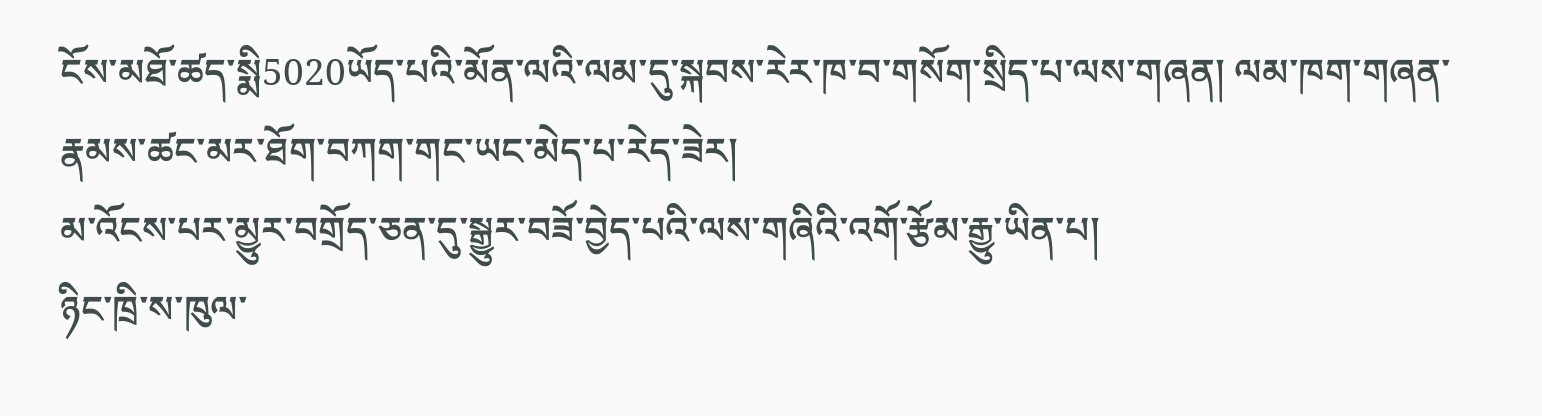ངོས་མཐོ་ཚད་སྨི5020ཡོད་པའི་མོན་ལའི་ལམ་དུ་སྐབས་རེར་ཁ་བ་གསོག་སྲིད་པ་ལས་གཞན། ལམ་ཁག་གཞན་རྣམས་ཚང་མར་ཐོག་བཀག་གང་ཡང་མེད་པ་རེད་ཟེར།
མ་འོངས་པར་མྱུར་བགྲོད་ཅན་དུ་སྒྱུར་བཟོ་བྱེད་པའི་ལས་གཞིའི་འགོ་རྩོམ་རྒྱུ་ཡིན་པ།
ཉིང་ཁྲི་ས་ཁུལ་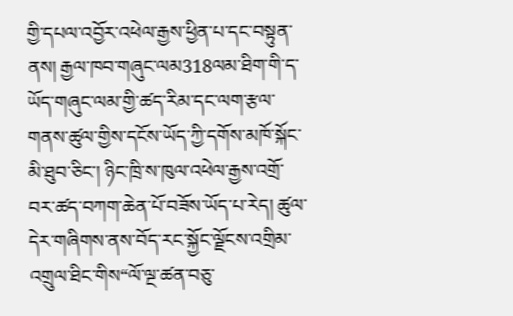གྱི་དཔལ་འབྱོར་འཕེལ་རྒྱས་ཕྱིན་པ་དང་བསྟུན་ནས། རྒྱལ་ཁབ་གཞུང་ལམ318ལམ་ཐིག་གི་ད་ཡོད་གཞུང་ལམ་གྱི་ཚད་རིམ་དང་ལག་རྩལ་གནས་ཚུལ་གྱིས་དངོས་ཡོད་ཀྱི་དགོས་མཁོ་སྐོང་མི་ཐུབ་ཅིང་། ཉིང་ཁྲི་ས་ཁུལ་འཕེལ་རྒྱས་འགྲོ་བར་ཚད་བཀག་ཆེན་པོ་བཟོས་ཡོད་པ་རེད། ཚུལ་དེར་གཞིགས་ནས་བོད་རང་སྐྱོང་ལྗོངས་འགྲིམ་འགྲུལ་ཐིང་གིས“ལོ་ལྔ་ཚན་བཅུ་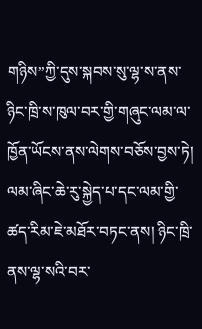གཉིས”ཀྱི་དུས་སྐབས་སུ་ལྷ་ས་ནས་ཉིང་ཁྲི་ས་ཁུལ་བར་གྱི་གཞུང་ལམ་ལ་ཁྱོན་ཡོངས་ནས་ལེགས་བཅོས་བྱས་ཏེ། ལམ་ཞིང་ཆེ་རུ་སྐྱེད་པ་དང་ལམ་གྱི་ཚད་རིམ་ཇེ་མཐོར་བཏང་ནས། ཉིང་ཁྲི་ནས་ལྷ་སའི་བར་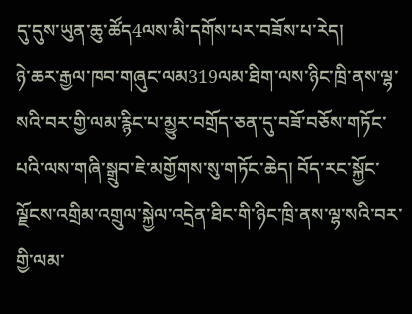དུ་དུས་ཡུན་ཆུ་ཚོད4ལས་མི་དགོས་པར་བཟོས་པ་རེད།
ཉེ་ཆར་རྒྱལ་ཁབ་གཞུང་ལམ319ལམ་ཐིག་ལས་ཉིང་ཁྲི་ནས་ལྷ་སའི་བར་གྱི་ལམ་རྙིང་པ་མྱུར་བགྲོད་ཅན་དུ་བཟོ་བཅོས་གཏོང་པའི་ལས་གཞི་སྒྲུབ་ཇེ་མགྱོགས་སུ་གཏོང་ཆེད། བོད་རང་སྐྱོང་ལྗོངས་འགྲིམ་འགྲུལ་སྐྱེལ་འདྲེན་ཐིང་གི་ཉིང་ཁྲི་ནས་ལྷ་སའི་བར་གྱི་ལམ་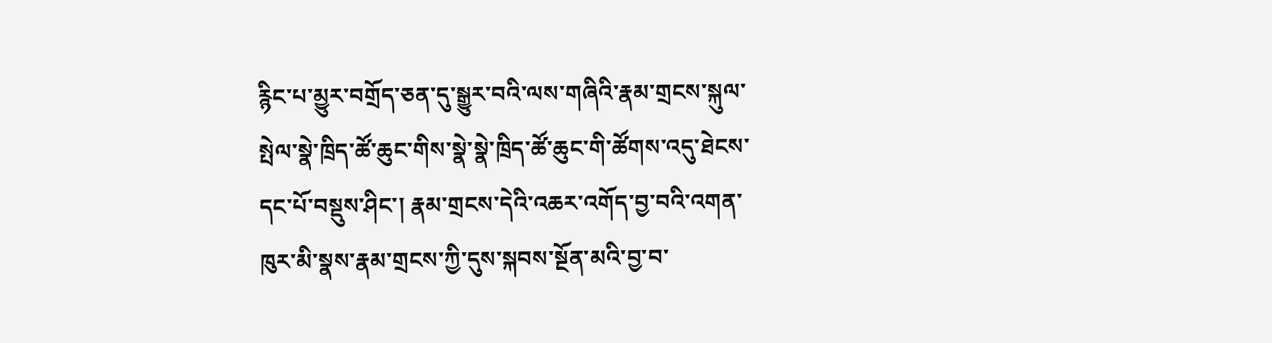རྙིང་པ་མྱུར་བགྲོད་ཅན་དུ་སྒྱུར་བའི་ལས་གཞིའི་རྣམ་གྲངས་སྐུལ་སྤེལ་སྣེ་ཁྲིད་ཚོ་ཆུང་གིས་སྣེ་སྣེ་ཁྲིད་ཚོ་ཆུང་གི་ཚོགས་འདུ་ཐེངས་དང་པོ་བསྡུས་ཤིང་། རྣམ་གྲངས་དེའི་འཆར་འགོད་བྱ་བའི་འགན་ཁུར་མི་སྣས་རྣམ་གྲངས་ཀྱི་དུས་སྐབས་སྔོན་མའི་བྱ་བ་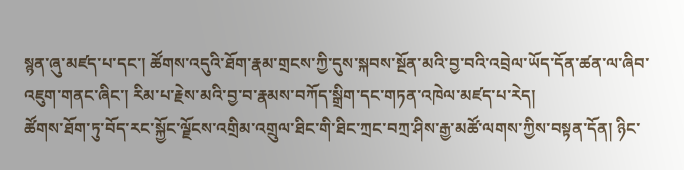སྙན་ཞུ་མཛད་པ་དང་། ཚོགས་འདུའི་ཐོག་རྣམ་གྲངས་ཀྱི་དུས་སྐབས་སྔོན་མའི་བྱ་བའི་འབྲེལ་ཡོད་དོན་ཚན་ལ་ཞིབ་འཇུག་གནང་ཞིང་། རིམ་པ་རྗེས་མའི་བྱ་བ་རྣམས་བཀོད་སྒྲིག་དང་གཏན་འཁེལ་མཛད་པ་རེད།
ཚོགས་ཐོག་ཏུ་བོད་རང་སྐྱོང་ལྗོངས་འགྲིམ་འགྲུལ་ཐིང་གི་ཐིང་ཀྲང་བཀྲ་ཤིས་རྒྱ་མཚོ་ལགས་ཀྱིས་བསྟན་དོན། ཉིང་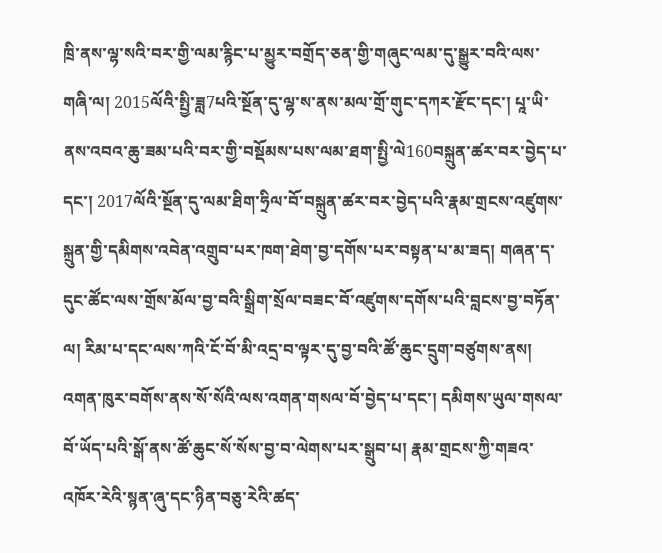ཁྲི་ནས་ལྷ་སའི་བར་གྱི་ལམ་རྙིང་པ་མྱུར་བགྲོད་ཅན་གྱི་གཞུང་ལམ་དུ་སྒྱུར་བའི་ལས་གཞི་ལ། 2015ལོའི་སྤྱི་ཟླ7པའི་སྔོན་དུ་ལྷ་ས་ནས་མལ་གྲོ་གུང་དཀར་རྫོང་དང་། པཱ་ཡི་ནས་འབའ་ཆུ་ཟམ་པའི་བར་གྱི་བསྡོམས་པས་ལམ་ཐག་སྤྱི་ལེ160བསྐྲུན་ཚར་བར་བྱེད་པ་དང་། 2017ལོའི་སྔོན་དུ་ལམ་ཐིག་ཧྲིལ་བོ་བསྐྲུན་ཚར་བར་བྱེད་པའི་རྣམ་གྲངས་འཛུགས་སྐྲུན་གྱི་དམིགས་འབེན་འགྲུབ་པར་ཁག་ཐེག་བྱ་དགོས་པར་བསྟན་པ་མ་ཟད། གཞན་ད་དུང་ཚོང་ལས་གྲོས་མོལ་བྱ་བའི་སྒྲིག་སྲོལ་བཟང་བོ་འཛུགས་དགོས་པའི་བླངས་བྱ་བཏོན་ལ། རིམ་པ་དང་ལས་ཀའི་ངོ་བོ་མི་འདྲ་བ་ལྟར་དུ་བྱ་བའི་ཚོ་ཆུང་དྲུག་བཙུགས་ནས། འགན་ཁུར་བགོས་ནས་སོ་སོའི་ལས་འགན་གསལ་བོ་བྱེད་པ་དང་། དམིགས་ཡུལ་གསལ་བོ་ཡོད་པའི་སྒོ་ནས་ཚོ་ཆུང་སོ་སོས་བྱ་བ་ལེགས་པར་སྒྲུབ་པ། རྣམ་གྲངས་ཀྱི་གཟའ་འཁོར་རེའི་སྙན་ཞུ་དང་ཉིན་བཅུ་རེའི་ཚད་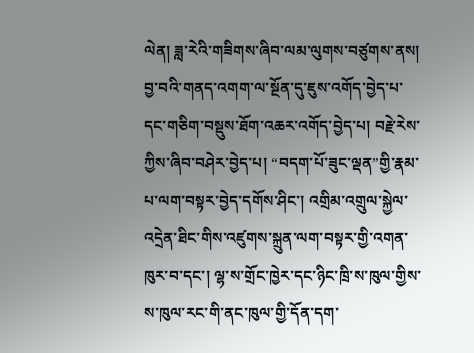ལེན། ཟླ་རེའི་གཟིགས་ཞིབ་ལམ་ལུགས་བཙུགས་ནས། བྱ་བའི་གནད་འགག་ལ་སྔོན་དུ་ཇུས་འགོད་བྱེད་པ་དང་གཅིག་བསྡུས་ཐོག་འཆར་འགོད་བྱེད་པ། བརྗེ་རེས་ཀྱིས་ཞིབ་བཤེར་བྱེད་པ། “བདག་པོ་ཟུང་ལྡན”གྱི་རྣམ་པ་ལག་བསྟར་བྱེད་དགོས་ཤིང་། འགྲིམ་འགྲུལ་སྐྱེལ་འདྲེན་ཐིང་གིས་འཛུགས་སྐྲུན་ལག་བསྟར་གྱི་འགན་ཁུར་བ་དང་། ལྷ་ས་གྲོང་ཁྱེར་དང་ཉིང་ཁྲི་ས་ཁུལ་གྱིས་ས་ཁུལ་རང་གི་ནང་ཁུལ་གྱི་དོན་དག་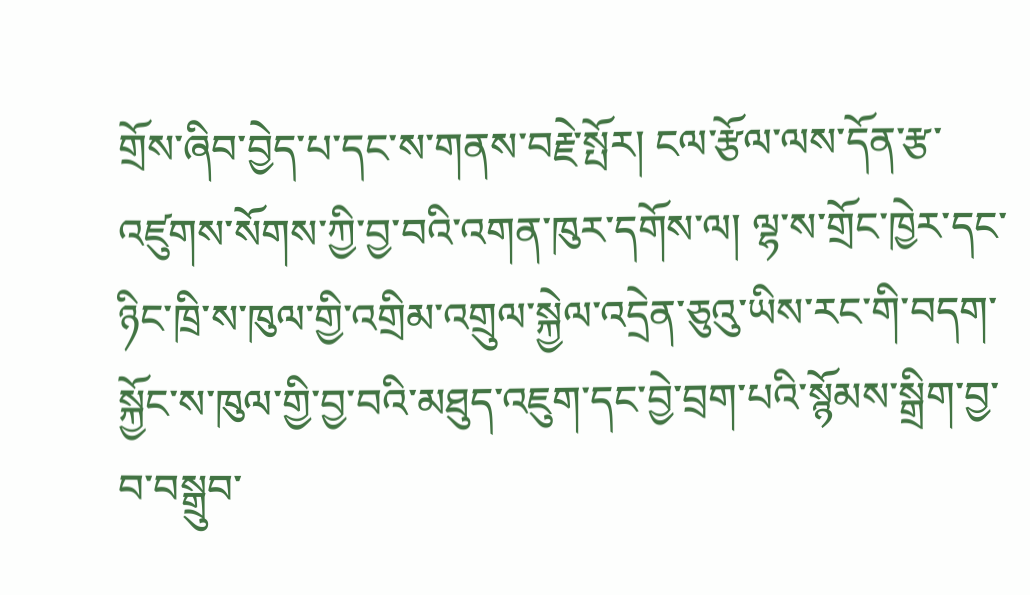གྲོས་ཞིབ་བྱེད་པ་དང་ས་གནས་བརྗེ་སྤོར། ངལ་རྩོལ་ལས་དོན་རྩ་འཛུགས་སོགས་ཀྱི་བྱ་བའི་འགན་ཁུར་དགོས་ལ། ལྷ་ས་གྲོང་ཁྱེར་དང་ཉིང་ཁྲི་ས་ཁུལ་གྱི་འགྲིམ་འགྲུལ་སྐྱེལ་འདྲེན་ཅུའུ་ཡིས་རང་གི་བདག་སྐྱོང་ས་ཁུལ་གྱི་བྱ་བའི་མཐུད་འཇུག་དང་བྱེ་བྲག་པའི་སྙོམས་སྒྲིག་བྱ་བ་བསྒྲུབ་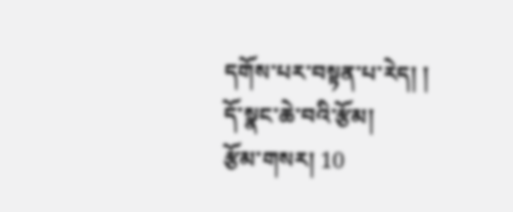དགོས་པར་བསྟན་པ་རེད། །
དོ་སྣང་ཆེ་བའི་རྩོམ།
རྩོམ་གསར། 10